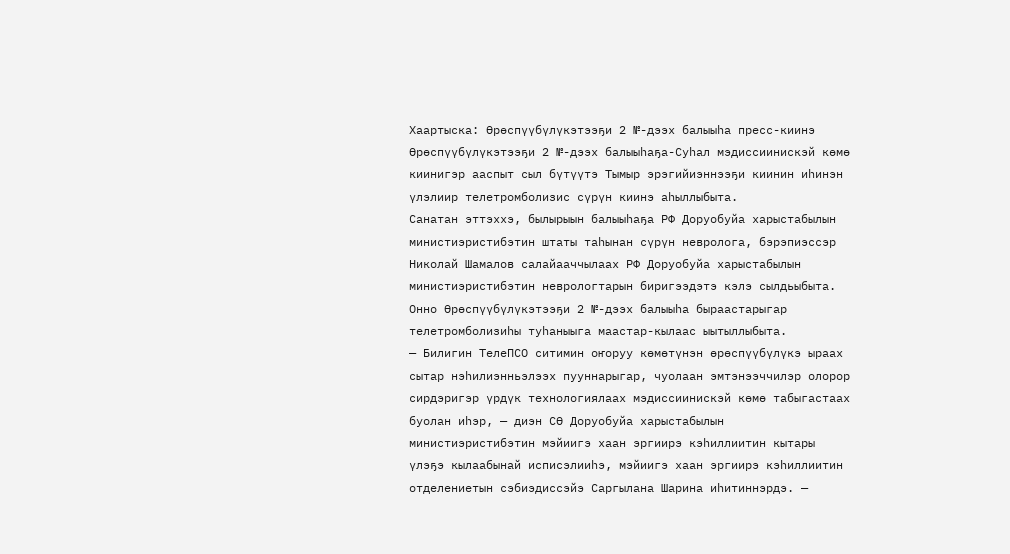Хаартыска: Өрөспүүбүлүкэтээҕи 2 №-дээх балыыһа пресс-киинэ
Өрөспүүбүлүкэтээҕи 2 №-дээх балыыһаҕа-Суһал мэдиссиинискэй көмө киинигэр ааспыт сыл бүтүүтэ Тымыр эрэгийиэннээҕи киинин иһинэн үлэлиир телетромболизис сүрүн киинэ аһыллыбыта.
Санатан эттэххэ, былырыын балыыһаҕа РФ Доруобуйа харыстабылын министиэристибэтин штаты таһынан сүрүн невролога, бэрэпиэссэр Николай Шамалов салайааччылаах РФ Доруобуйа харыстабылын министиэристибэтин неврологтарын биригээдэтэ кэлэ сылдьыбыта. Онно Өрөспүүбүлүкэтээҕи 2 №-дээх балыыһа быраастарыгар телетромболизиһы туһаныыга маастар-кылаас ыытыллыбыта.
— Билигин ТелеПСО ситимин оҥоруу көмөтүнэн өрөспүүбүлүкэ ыраах сытар нэһилиэнньэлээх пууннарыгар, чуолаан эмтэнээччилэр олорор сирдэригэр үрдүк технологиялаах мэдиссиинискэй көмө табыгастаах буолан иһэр, — диэн СӨ Доруобуйа харыстабылын министиэристибэтин мэйиигэ хаан эргиирэ кэһиллиитин кытары үлэҕэ кылаабынай исписэлииһэ, мэйиигэ хаан эргиирэ кэһиллиитин отделениетын сэбиэдиссэйэ Саргылана Шарина иһитиннэрдэ. —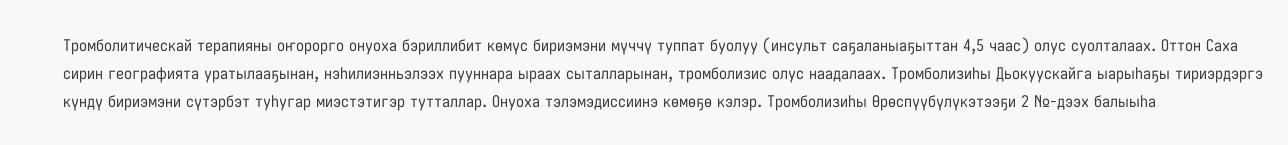Тромболитическай терапияны оҥорорго онуоха бэриллибит көмүс бириэмэни мүччү туппат буолуу (инсульт саҕаланыаҕыттан 4,5 чаас) олус суолталаах. Оттон Саха сирин географията уратылааҕынан, нэһилиэнньэлээх пууннара ыраах сыталларынан, тромболизис олус наадалаах. Тромболизиһы Дьокуускайга ыарыһаҕы тириэрдэргэ күндү бириэмэни сүтэрбэт туһугар миэстэтигэр тутталлар. Онуоха тэлэмэдиссиинэ көмөҕө кэлэр. Тромболизиһы Өрөспүүбүлүкэтээҕи 2 №-дээх балыыһа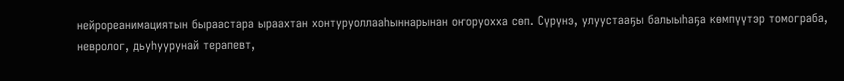нейрореанимациятын быраастара ыраахтан хонтуруоллааһыннарынан оҥоруохха сөп. Сүрүнэ, улуустааҕы балыыһаҕа көмпүүтэр томограба, невролог, дьуһуурунай терапевт,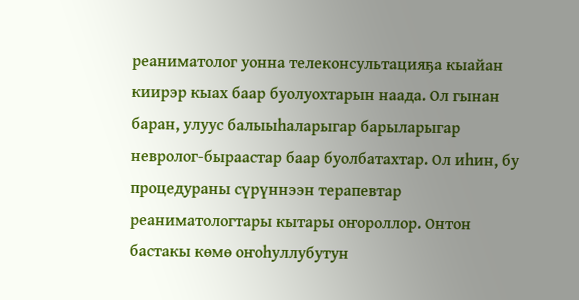реаниматолог уонна телеконсультацияҕа кыайан киирэр кыах баар буолуохтарын наада. Ол гынан баран, улуус балыыһаларыгар барыларыгар невролог-быраастар баар буолбатахтар. Ол иһин, бу процедураны сүрүннээн терапевтар реаниматологтары кытары оҥороллор. Онтон бастакы көмө оҥоһуллубутун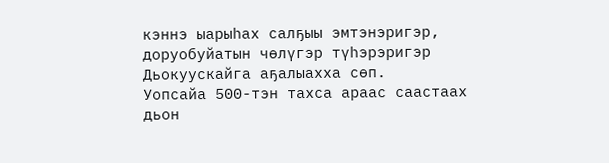кэннэ ыарыһах салҕыы эмтэнэригэр, доруобуйатын чөлүгэр түһэрэригэр Дьокуускайга аҕалыахха сөп.
Уопсайа 500-тэн тахса араас саастаах дьон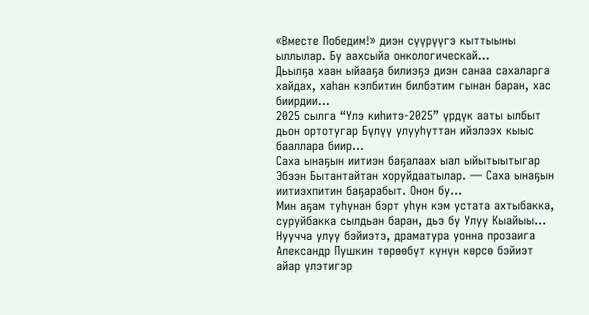«Вместе Победим!» диэн сүүрүүгэ кыттыыны ыллылар. Бу аахсыйа онкологическай…
Дьылҕа хаан ыйааҕа билиэҕэ диэн санаа сахаларга хайдах, хаһан кэлбитин билбэтим гынан баран, хас биирдии…
2025 сылга “Үлэ киһитэ‑2025” үрдүк ааты ылбыт дьон ортотугар Бүлүү улууһуттан ийэлээх кыыс бааллара биир…
Саха ынаҕын иитиэн баҕалаах ыал ыйытыытыгар Эбээн Бытантайтан хоруйдаатылар. — Саха ынаҕын иитиэхпитин баҕарабыт. Онон бу…
Мин аҕам туһунан бэрт уһун кэм устата ахтыбакка, суруйбакка сылдьан баран, дьэ бу Улуу Кыайыы…
Нуучча улуу бэйиэтэ, драматура уонна прозаига Александр Пушкин төрөөбүт күнүн көрсө бэйиэт айар үлэтигэр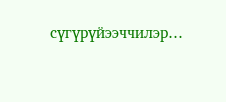сүгүрүйээччилэр…